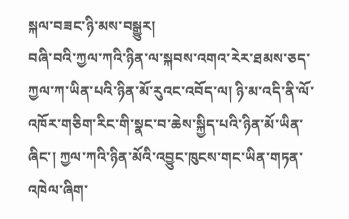སྐལ་བཟང་ཉི་མས་བསྒྱུར།
བཞི་བའི་ཀྱལ་ཀའི་ཉིན་ལ་སྐབས་འགའ་རེར་ཐམས་ཅད་ཀྱལ་ཀ་ཡིན་པའི་ཉིན་མོ་རུའང་འབོད་ལ། ཉི་མ་འདི་ནི་ལོ་འཁོར་གཅིག་རིང་གི་སྣང་བ་ཆེས་སྐྱིད་པའི་ཉིན་མོ་ཡིན་ཞིང་། ཀྱལ་ཀའི་ཉིན་མོའི་འབྱུང་ཁུངས་གང་ཡིན་གཏན་འཁེལ་ཞིག་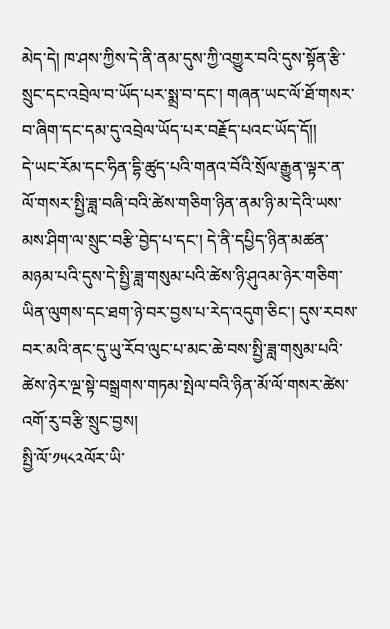མེད་དེ། ཁ་ཤས་ཀྱིས་དེ་ནི་ནམ་དུས་ཀྱི་འགྱུར་བའི་དུས་སྟོན་རྩི་སྲུང་དང་འབྲེལ་བ་ཡོད་པར་སྨྲ་བ་དང་། གཞན་ཡང་ལོ་ཐོ་གསར་བ་ཞིག་དང་དམ་དུ་འབྲེལ་ཡོད་པར་བརྗོད་པའང་ཡོད་དོ།།
དེ་ཡང་རོམ་དང་ཧིན་དྷི་ཚུད་པའི་གནའ་བོའི་སྲོལ་རྒྱུན་ལྟར་ན་ལོ་གསར་སྤྱི་ཟླ་བཞི་བའི་ཚེས་གཅིག་ཉིན་ནམ་ཉི་མ་དེའི་ཡས་མས་ཤིག་ལ་སྲུང་བརྩི་བྱེད་པ་དང་། དེ་ནི་དཔྱིད་ཉིན་མཚན་མཉམ་པའི་དུས་དེ་སྤྱི་ཟླ་གསུམ་པའི་ཚེས་ཉི་ཤུའམ་ཉེར་གཅིག་ཡིན་ལུགས་དང་ཐག་ཉེ་བར་བྱས་པ་རེད་འདུག་ཅིང་། དུས་རབས་བར་མའི་ནང་དུ་ཡུ་རོབ་ལུང་པ་མང་ཆེ་བས་སྤྱི་ཟླ་གསུམ་པའི་ཚེས་ཉེར་ལྔ་སྟེ་བསྒྲགས་གཏམ་སྤེལ་བའི་ཉིན་མོ་ལོ་གསར་ཚེས་འགོ་རུ་བརྩི་སྲུང་བྱས།
སྤྱི་ལོ་༡༥༨༢ལོར་ཡི་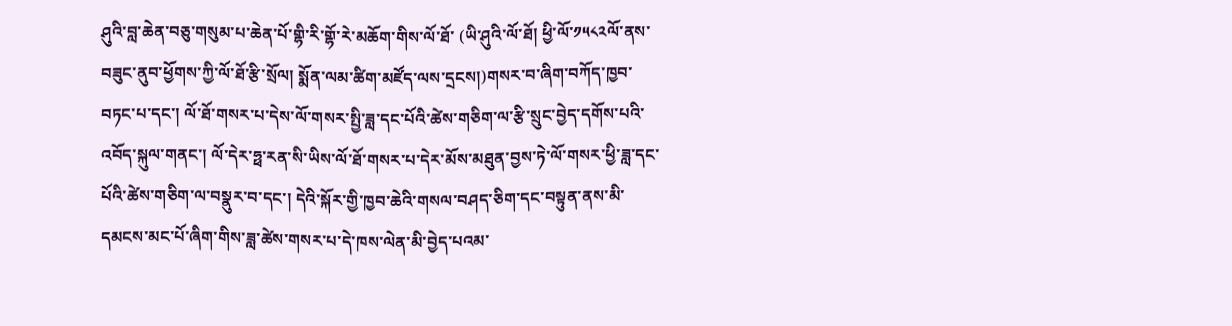ཤུའི་བླ་ཆེན་བཅུ་གསུམ་པ་ཆེན་པོ་གྷི་རི་གྷོ་རེ་མཆོག་གིས་ལོ་ཐོ་ (ཡི་ཤུའི་ལོ་ཐོ། ཕྱི་ལོ་༡༥༨༢ལོ་ནས་བཟུང་ནུབ་ཕྱོགས་ཀྱི་ལོ་ཐོ་རྩི་སྲོལ། སྨོན་ལམ་ཚིག་མཛོད་ལས་དྲངས།)གསར་བ་ཞིག་བཀོད་ཁྱབ་བཏང་པ་དང་། ལོ་ཐོ་གསར་པ་དེས་ལོ་གསར་སྤྱི་ཟླ་དང་པོའི་ཚེས་གཅིག་ལ་རྩི་སྲུང་བྱེད་དགོས་པའི་འབོད་སྐུལ་གནང་། ལོ་དེར་ཧྥ་རན་སི་ཡིས་ལོ་ཐོ་གསར་པ་དེར་མོས་མཐུན་བྱས་ཏེ་ལོ་གསར་ཕྱི་ཟླ་དང་པོའི་ཚེས་གཅིག་ལ་བསྣུར་བ་དང་། དེའི་སྐོར་གྱི་ཁྱབ་ཆེའི་གསལ་བཤད་ཅིག་དང་བསྟུན་ནས་མི་དམངས་མང་པོ་ཞིག་གིས་ཟླ་ཚེས་གསར་པ་དེ་ཁས་ལེན་མི་བྱེད་པའམ་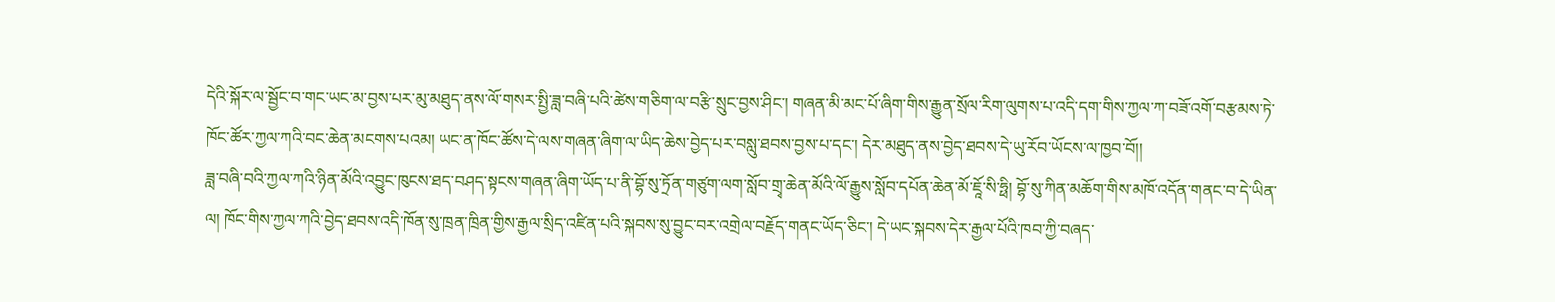དེའི་སྐོར་ལ་སྦྱོང་བ་གང་ཡང་མ་བྱས་པར་མུ་མཐུད་ནས་ལོ་གསར་སྤྱི་ཟླ་བཞི་པའི་ཚེས་གཅིག་ལ་བརྩི་སྲུང་བྱས་ཤིང་། གཞན་མི་མང་པོ་ཞིག་གིས་རྒྱུན་སྲོལ་རིག་ལུགས་པ་འདི་དག་གིས་ཀྱལ་ཀ་བཟོ་འགོ་བརྩམས་ཏེ་ཁོང་ཚོར་ཀྱལ་ཀའི་བང་ཆེན་མངགས་པའམ། ཡང་ན་ཁོང་ཚོས་དེ་ལས་གཞན་ཞིག་ལ་ཡིད་ཆེས་བྱེད་པར་བསླུ་ཐབས་བྱས་པ་དང་། དེར་མཐུད་ནས་བྱེད་ཐབས་དེ་ཡུ་རོབ་ཡོངས་ལ་ཁྱབ་བོ།།
ཟླ་བཞི་བའི་ཀྱལ་ཀའི་ཉིན་མོའི་འབྱུང་ཁུངས་ཐད་བཤད་སྟངས་གཞན་ཞིག་ཡོད་པ་ནི་བྷོ་སུ་ཏྲོན་གཙུག་ལག་སློབ་གྲྭ་ཆེན་མོའི་ལོ་རྒྱུས་སློབ་དཔོན་ཆེན་མོ་ཇཱོ་སི་ཧྥི། བྷོ་སུ་ཀིན་མཆོག་གིས་མཁོ་འདོན་གནང་བ་དེ་ཡིན་ལ། ཁོང་གིས་ཀྱལ་ཀའི་བྱེད་ཐབས་འདི་ཁོན་སུ་ཁྲན་ཁྲིན་གྱིས་རྒྱལ་སྲིད་འཛིན་པའི་སྐབས་སུ་བྱུང་བར་འགྲེལ་བརྗོད་གནང་ཡོད་ཅིང་། དེ་ཡང་སྐབས་དེར་རྒྱལ་པོའི་ཁབ་ཀྱི་བཞད་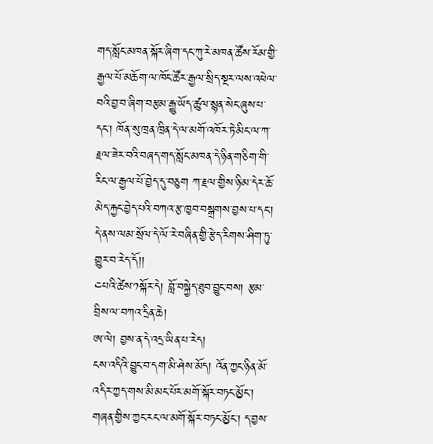གད་སློང་མཁན་སྐོར་ཞིག་དང་ཀུ་རེ་མཁན་ཚོས་རོམ་གྱི་རྒྱལ་པོ་མཆོག་ལ་ཁོང་ཚོར་རྒྱལ་སྲིད་སྔར་ལས་འཕེལ་བའི་བྱ་བ་ཞིག་བརྩམ་རྒྱུ་ཡོད་ཚུལ་སྙན་སེང་ཞུས་པ་དང་། ཁོན་སུ་ཁྲན་ཁྲིན་དེ་ལ་མགོ་འཁོར་ཏེ་མིང་ལ་ཀ་རྗལ་ཟེར་བའི་བཞད་གད་སློང་མཁན་དེ་ཉིན་གཅིག་གི་རིང་ལ་རྒྱལ་པོ་བྱེད་དུ་བཅུག ཀ་རྗལ་གྱིས་ཉི་མ་དེར་ཆོ་མེད་རྐྱང་བྱེད་པའི་བཀའ་རྩ་ཁྱབ་བསྒྲགས་བྱས་པ་དང་། དེ་ནས་ལམ་སྲོལ་དེ་ལོ་རེ་བཞིན་གྱི་རྩེད་རིགས་ཤིག་ཏུ་གྱུར་བ་རེད་དོ།།
༤པའི་ཚེས་༡སྐོར་དེ། བློ་བསྐྱེད་ཐུབ་བྱུང་བས། རྩམ་བྲིས་ལ་བཀའ་དྲིན་ཆེ།
ཨ་ལེ། བྱས་ན་དེ་འདྲ་ཡིན་པ་རེད།
ངས་འདིའི་བྱུང་བ་དག་མི་ཤེས་མོད། འོན་ཀྱང་ཉིན་མོ་འདིར་ཀྱད་གས་མི་མང་པོར་མགོ་སྐོར་བཏང་མྱོང་། གཞན་གྱིས་ཀྱང་རང་ལ་མགོ་སྐོར་བཏང་མྱོང་། ད་བྱས་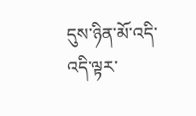དུས་ཉིན་མོ་འདི་འདི་ལྟར་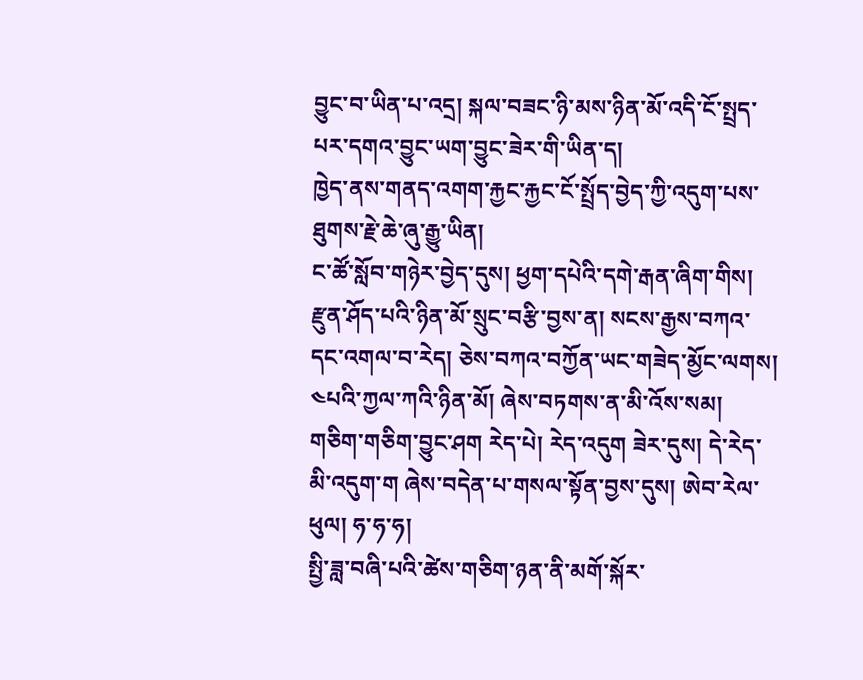བྱུང་བ་ཡིན་པ་འདྲ། སྐལ་བཟང་ཉི་མས་ཉིན་མོ་འདི་ངོ་སྤྲད་པར་དགའ་བྱུང་ཡག་བྱུང་ཟེར་གི་ཡིན་ད།
ཁྱེད་ནས་གནད་འགག་རྐྱང་རྐྱང་ངོ་སྤྲོད་བྱེད་ཀྱི་འདུག་པས་ཐུགས་རྗེ་ཆེ་ཞུ་རྒྱུ་ཡིན།
ང་ཚོ་སློབ་གཉེར་བྱེད་དུས། ཕྱག་དཔེའི་དགེ་རྒན་ཞིག་གིས། རྫུན་ཤོད་པའི་ཉིན་མོ་སྲུང་བརྩི་བྱས་ན། སངས་རྒྱས་བཀའ་དང་འགལ་བ་རེད། ཅེས་བཀའ་བཀྱོན་ཡང་གཟེད་མྱོང་ལགས། ༤པའི་ཀྱལ་ཀའི་ཉིན་མོ། ཞེས་བཏགས་ན་མི་འོས་སམ།
གཅིག་གཅིག་བྱུང་ཤག རེད་པེ། རེད་འདུག ཟེར་དུས། དེ་རེད་མི་འདུག་ག ཞེས་བདེན་པ་གསལ་སྟོན་བྱས་དུས། ཨེབ་རེལ་ཕུལ། ཧ་ཧ་ཧ།
སྤྱི་ཟླ་བཞི་པའི་ཚེས་གཅིག་ཉན་ནི་མགོ་སྐོར་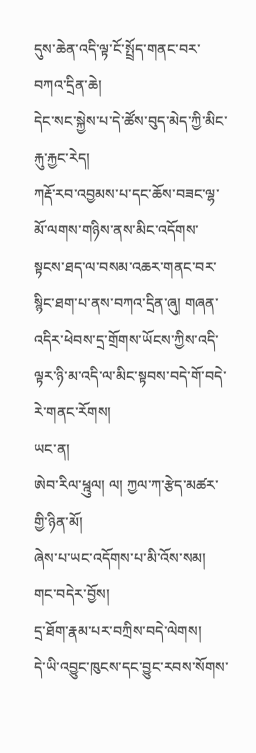དུས་ཆེན་འདི་ལྟ་ངོ་སྤྲོད་གནང་བར་བཀའ་དྲིན་ཆེ།
དེང་སང་སྐྱེས་པ་དེ་ཚོས་བུད་མེད་ཀྱི་མིང་རྐུ་རྐྱང་རེད།
ཀརྡོ་རབ་འབྱམས་པ་དང་ཆོས་བཟང་ལྷ་མོ་ལགས་གཉིས་ནས་མིང་འདོགས་སྟངས་ཐད་ལ་བསམ་འཆར་གནང་བར་སྙིང་ཐག་པ་ནས་བཀའ་དྲིན་ཞུ། གཞན་འདིར་ཕེབས་དྲ་གྲོགས་ཡོངས་ཀྱིས་འདི་ལྟར་ཉི་མ་འདི་ལ་མིང་སྟབས་བདེ་གོ་བདེ་རེ་གནང་རོགས།
ཡང་ན།
ཨེབ་རིལ་ཕྰུལ། ལ། ཀྱལ་ཀ་རྩེད་མཚར་གྱི་ཉིན་མོ།
ཞེས་པ་ཡང་འདོགས་པ་མི་འོས་སམ།
གང་བདེར་བྱོས།
དྲ་ཐོག་རྣམ་པར་བཀྲིས་བདེ་ལེགས།
དེ་ཡི་འབྱུང་ཁུངས་དང་བྱུང་རབས་སོགས་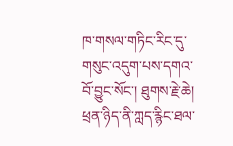ཁ་གསལ་གཏིང་རིང་དུ་གསུང་འདུག་པས་དགའ་བོ་བྱུང་སོང་། ཐུགས་རྗེ་ཆེ། ཕྲན་ཉིད་ནི་ཀླད་རྙིང་ཐལ་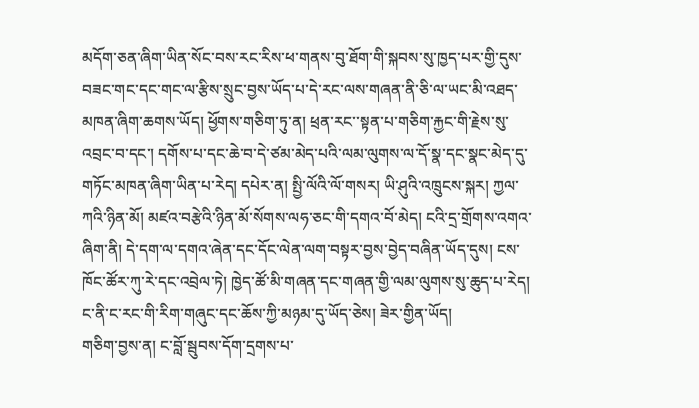མདོག་ཅན་ཞིག་ཡིན་སོང་བས་རང་རིས་ཕ་གནས་བུ་ཐོག་གི་སྐབས་སུ་ཁྱད་པར་གྱི་དུས་བཟང་གང་དང་གང་ལ་རྩིས་སྲུང་བྱས་ཡོད་པ་དེ་རང་ལས་གཞན་ནི་ཅི་ལ་ཡང་མི་འཐད་མཁན་ཞིག་ཆགས་ཡོད། ཕྱོགས་གཅིག་ཏུ་ན། ཕྲན་རང་་སྟན་པ་གཅིག་རྐྱང་གི་རྗེས་སུ་འབྲང་བ་དང་། དགོས་པ་དང་ཆེ་བ་དེ་ཙམ་མེད་པའི་ལམ་ལུགས་ལ་དོ་སྣ་དང་སྣང་མེད་དུ་གཏོང་མཁན་ཞིག་ཡིན་པ་རེད། དཔེར་ན། སྤྱི་ལོའི་ལོ་གསར། ཡི་ཤུའི་འཁྲུངས་སྐར། ཀྱལ་ཀའི་ཉིན་མོ། མཛའ་བརྩེའི་ཉིན་མོ་སོགས་ལཧ་ཅང་གི་དགའ་བོ་མེད། ངའི་དྲ་གྲོགས་འགའ་ཞིག་ནི། དེ་དག་ལ་དགའ་ཞེན་དང་དོང་ལེན་ལག་བསྟར་བྱས་བྱེད་བཞིན་ཡོད་དུས། ངས་ཁོང་ཚོར་ཀུ་རེ་དང་འབྲེལ་ཏེ། ཁྱེད་ཚོ་མི་གཞན་དང་གཞན་གྱི་ལམ་ལུགས་སུ་ཆུད་པ་རེད། ང་ནི་ང་རང་གི་རིག་གཞུང་དང་ཆོས་ཀྱི་མཉམ་དུ་ཡོད་ཅེས། ཟེར་གྱིན་ཡོད།
གཅིག་བྱས་ན། ང་བློ་སྦུབས་དོག་དྲགས་པ་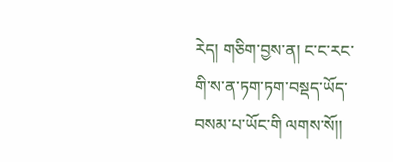རེད། གཅིག་བྱས་ན། ང་ང་རང་གི་ས་ན་ཏག་ཏག་བསྡད་ཡོད་བསམ་པ་ཡོང་གི ལགས་སོ།།